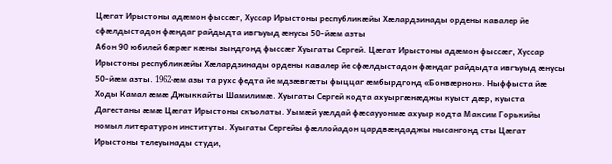Цæгат Ирыстоны адæмон фыссæг, Хуссар Ирыстоны республикæйы Хæлардзинады ордены кавалер йе сфæлдыстадон фæндаг райдыдта ивгъуыд æнусы 50-йæм азты
Абон 90 юбилей бæрæг кæны зындгонд фыссæг Хуыгаты Сергей. Цæгат Ирыстоны адæмон фыссæг, Хуссар Ирыстоны республикæйы Хæлардзинады ордены кавалер йе сфæлдыстадон фæндаг райдыдта ивгъуыд æнусы 50-йæм азты. 1962-æм азы та рухс федта йе мдзæвгæты фыццаг æмбырдгонд «Бонвæрнон». Ныффыста йæ Ходы Камал æмæ Джыккайты Шамилимæ. Хуыгаты Сергей кодта ахуыргæнæджы куыст дæр, куыста Дагестаны æмæ Цæгат Ирыстоны скъолаты. Уымæй уæлдай фæсаууонмæ ахуыр кодта Максим Горькийы номыл литературон институты. Хуыгаты Сергейы фæллойадон цардвæндаджы нысангонд сты Цæгат Ирыстоны телеуынады студи,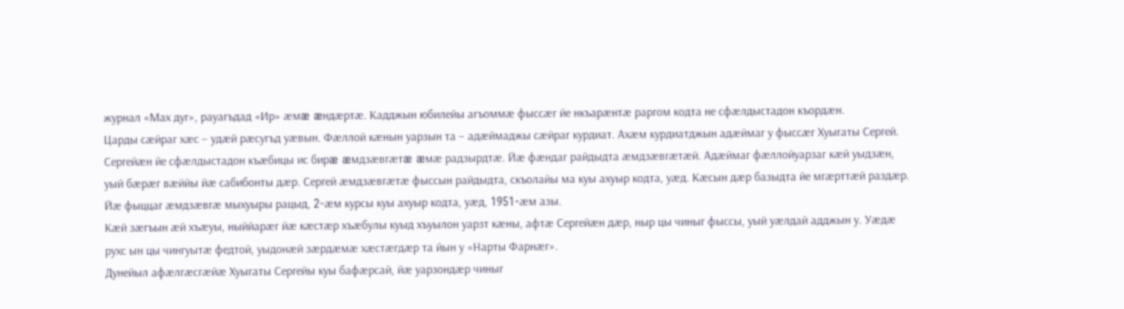журнал «Мах дуг», рауагъдад «Ир» æмæ æндæртæ. Кадджын юбилейы агъоммæ фыссæг йе нкъарæнтæ раргом кодта не сфæлдыстадон къордæн.
Царды сæйраг хæс – удæй рæсугъд уæвын. Фæллой кæнын уарзын та – адæймаджы сæйраг курдиат. Ахæм курдиатджын адæймаг у фыссæг Хуыгаты Сергей. Сергейæн йе сфæлдыстадон къæбицы ис бирæ æмдзæвгæтæ æмæ радзырдтæ. Йæ фæндаг райдыдта æмдзæвгæтæй. Адæймаг фæллойуарзаг кæй уыдзæн, уый бæрæг вæййы йæ сабибонты дæр. Сергей æмдзæвгæтæ фыссын райдыдта, скъолайы ма куы ахуыр кодта, уæд. Кæсын дæр базыдта йе мгæрттæй раздæр. Йæ фыццаг æмдзæвгæ мыхуыры рацыд, 2-æм курсы куы ахуыр кодта, уæд, 1951-æм азы.
Кæй зæгъын æй хъæуы, ныййарæг йæ кæстæр хъæбулы куыд хъуылон уарзт кæны, афтæ Сергейæн дæр, ныр цы чиныг фыссы, уый уæлдай адджын у. Уæдæ рухс ын цы чингуытæ федтой, уыдонæй зæрдæмæ хæстæгдæр та йын у «Нарты Фарнæг».
Дунейыл афæлгæсгæйæ Хуыгаты Сергейы куы бафæрсай, йæ уарзондæр чиныг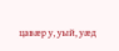цавæр у, уый, уæд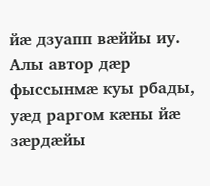йæ дзуапп вæййы иу.
Алы автор дæр фыссынмæ куы рбады, уæд раргом кæны йæ зæрдæйы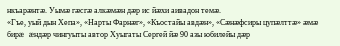нкъарæнтæ. Уымæ гæсгæ алкæмæн дæр ис йæхи аивадон темæ.
«Гъе, уый дын Хепа», «Нарты Фарнæг», «Къостайы авдæн», «Сæнæфсиры цупæлттæ» æмæ бирæ æндæр чингуыты автор Хуыгаты Сергей йæ 90 азы юбилейы дæр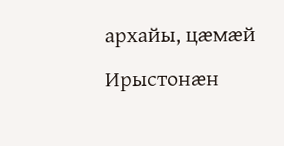архайы, цæмæй Ирыстонæн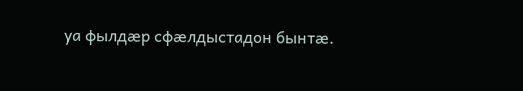уа фылдæр сфæлдыстадон бынтæ.